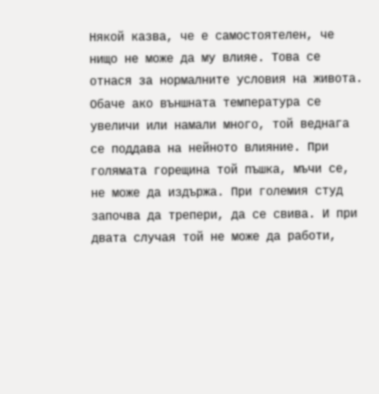Някой казва, че е самостоятелен, че нищо не може да му влияе. Това се отнася за нормалните условия на живота. Обаче ако външната температура се увеличи или намали много, той веднага се поддава на нейното влияние. При голямата горещина той пъшка, мъчи се, не може да издържа. При големия студ започва да трепери, да се свива. И при двата случая той не може да работи,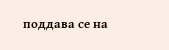поддава се на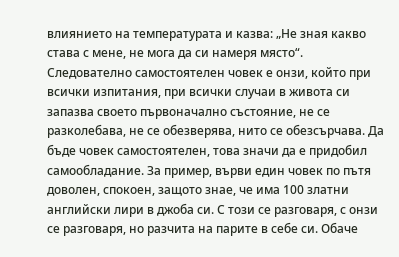влиянието на температурата и казва: „Не зная какво става с мене, не мога да си намеря място“. Следователно самостоятелен човек е онзи, който при всички изпитания, при всички случаи в живота си запазва своето първоначално състояние, не се разколебава, не се обезверява, нито се обезсърчава. Да бъде човек самостоятелен, това значи да е придобил самообладание. За пример, върви един човек по пътя доволен, спокоен, защото знае, че има 100 златни английски лири в джоба си. С този се разговаря, с онзи се разговаря, но разчита на парите в себе си. Обаче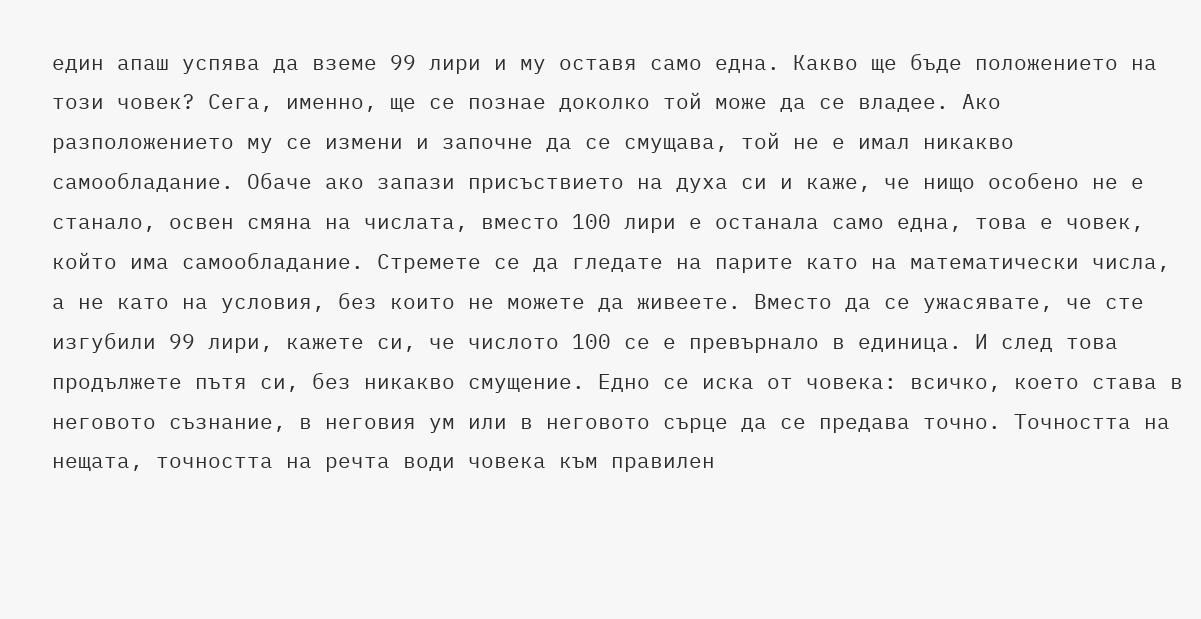един апаш успява да вземе 99 лири и му оставя само една. Какво ще бъде положението на този човек? Сега, именно, ще се познае доколко той може да се владее. Ако разположението му се измени и започне да се смущава, той не е имал никакво самообладание. Обаче ако запази присъствието на духа си и каже, че нищо особено не е станало, освен смяна на числата, вместо 100 лири е останала само една, това е човек, който има самообладание. Стремете се да гледате на парите като на математически числа, а не като на условия, без които не можете да живеете. Вместо да се ужасявате, че сте изгубили 99 лири, кажете си, че числото 100 се е превърнало в единица. И след това продължете пътя си, без никакво смущение. Едно се иска от човека: всичко, което става в неговото съзнание, в неговия ум или в неговото сърце да се предава точно. Точността на нещата, точността на речта води човека към правилен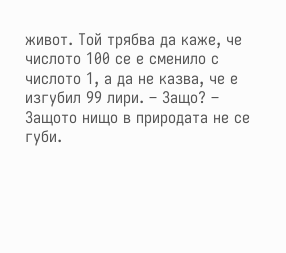живот. Той трябва да каже, че числото 100 се е сменило с числото 1, а да не казва, че е изгубил 99 лири. – Защо? – Защото нищо в природата не се губи.